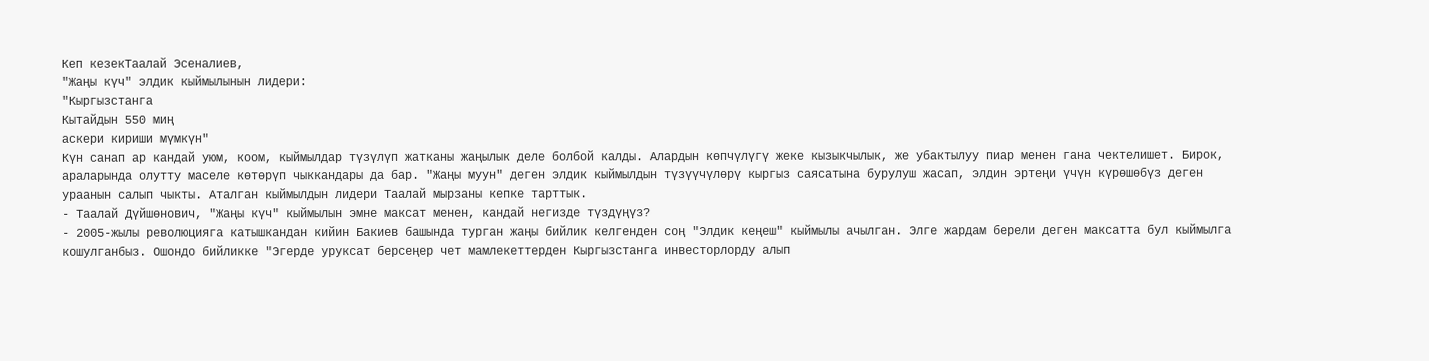Кеп кезекТаалай Эсеналиев,
"Жаңы күч" элдик кыймылынын лидери:
"Кыргызстанга
Кытайдын 550 миң
аскери кириши мүмкүн"
Күн санап ар кандай уюм, коом, кыймылдар түзүлүп жатканы жаңылык деле болбой калды. Алардын көпчүлүгү жеке кызыкчылык, же убактылуу пиар менен гана чектелишет. Бирок, араларында олутту маселе көтөрүп чыккандары да бар. "Жаңы муун" деген элдик кыймылдын түзүүчүлөрү кыргыз саясатына бурулуш жасап, элдин эртеңи үчүн күрөшөбүз деген ураанын салып чыкты. Аталган кыймылдын лидери Таалай мырзаны кепке тарттык.
- Таалай Дүйшөнович, "Жаңы күч" кыймылын эмне максат менен, кандай негизде түздүңүз?
- 2005-жылы революцияга катышкандан кийин Бакиев башында турган жаңы бийлик келгенден соң "Элдик кеңеш" кыймылы ачылган. Элге жардам берели деген максатта бул кыймылга кошулганбыз. Ошондо бийликке "Эгерде уруксат берсеңер чет мамлекеттерден Кыргызстанга инвесторлорду алып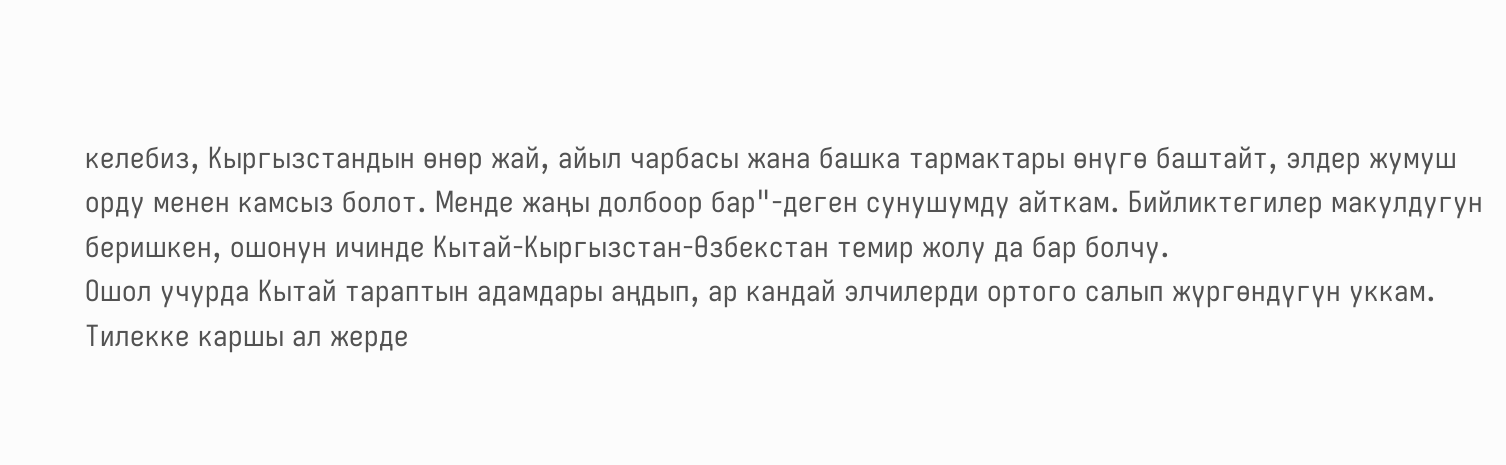келебиз, Кыргызстандын өнөр жай, айыл чарбасы жана башка тармактары өнүгө баштайт, элдер жумуш орду менен камсыз болот. Менде жаңы долбоор бар"-деген сунушумду айткам. Бийликтегилер макулдугун беришкен, ошонун ичинде Кытай-Кыргызстан-Өзбекстан темир жолу да бар болчу.
Ошол учурда Кытай тараптын адамдары аңдып, ар кандай элчилерди ортого салып жүргөндүгүн уккам. Тилекке каршы ал жерде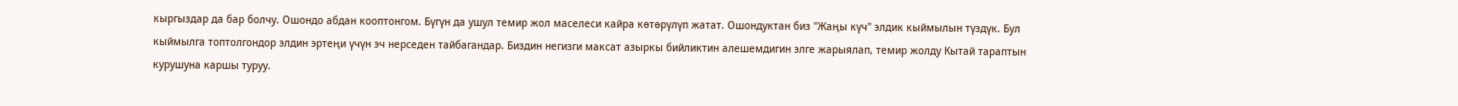кыргыздар да бар болчу. Ошондо абдан кооптонгом. Бүгүн да ушул темир жол маселеси кайра көтөрүлүп жатат. Ошондуктан биз "Жаңы күч" элдик кыймылын түздүк. Бул кыймылга топтолгондор элдин эртеңи үчүн эч нерседен тайбагандар. Биздин негизги максат азыркы бийликтин алешемдигин элге жарыялап, темир жолду Кытай тараптын курушуна каршы туруу.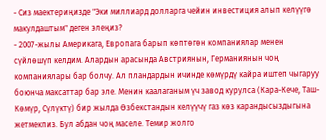- Сиз маектериңизде "Эки миллиард долларга чейин инвестиция алып келүүгө макулдаштым" деген элеңиз?
- 2007-жылы Америкага, Европага барып көптөгөн компаниялар менен сүйлөшүп келдим. Алардын арасында Австриянын, Германиянын чоң компаниялары бар болчу. Ал пландардын ичинде көмүрдү кайра иштеп чыгаруу боюнча максаттар бар эле. Менин каалаганым үч завод курулса (Кара-Кече, Таш-Көмүр, Сүлүктү) бир жылда Өзбекстандын келүүчү газ көз карандысыздыгына жетмекпиз. Бул абдан чоң маселе. Темир жолго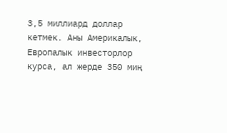3,5 миллиард доллар кетмек. Аны Америкалык, Европалык инвесторлор курса, ал жерде 350 миң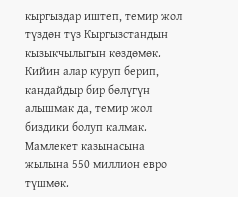кыргыздар иштеп, темир жол түздөн түз Кыргызстандын кызыкчылыгын көздөмөк. Кийин алар куруп берип, кандайдыр бир бөлүгүн алышмак да, темир жол биздики болуп калмак. Мамлекет казынасына жылына 550 миллион евро түшмөк.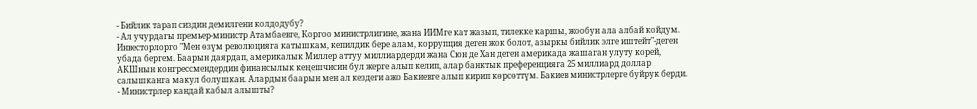- Бийлик тарап сиздин демилгени колдодубу?
- Ал учурдагы премьер-министр Атамбаевге, Коргоо министрлигине, жана ИИМге кат жазып, тилекке каршы, жообун ала албай койдум. Инвесторлорго "Мен өзүм революцияга катышкам, кепилдик бере алам, коррупция деген жок болот, азыркы бийлик элге иштейт"-деген убада бергем. Баарын даярдап, америкалык Миллер аттуу миллиардерди жана Сюн де Хан деген америкада жашаган улуту корей, АКШнын конгрессмендердин финансылык кеңешчисин бул жерге алып келип, алар банктык преференцияга 25 миллиард доллар салышканга макул болушкан. Алардын баарын мен ал кездеги ажо Бакиевге алып кирип көрсөттүм. Бакиев министрлерге буйрук берди.
- Министрлер кандай кабыл алышты?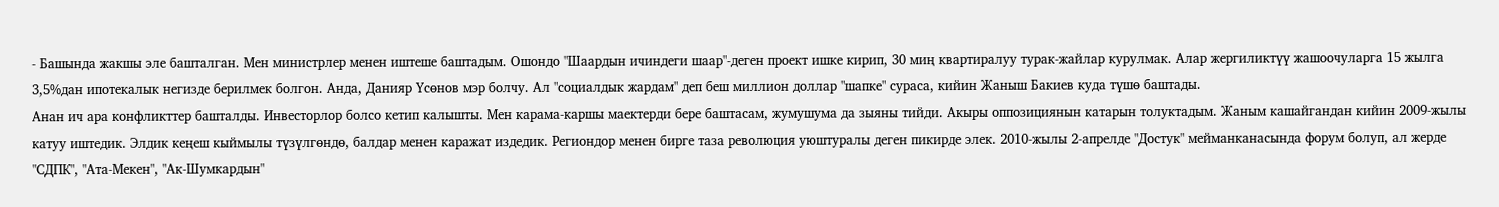- Башында жакшы эле башталган. Мен министрлер менен иштеше баштадым. Ошондо "Шаардын ичиндеги шаар"-деген проект ишке кирип, 30 миң квартиралуу турак-жайлар курулмак. Алар жергиликтүү жашоочуларга 15 жылга 3,5%дан ипотекалык негизде берилмек болгон. Анда, Данияр Үсөнов мэр болчу. Ал "социалдык жардам" деп беш миллион доллар "шапке" сураса, кийин Жаныш Бакиев куда түшө баштады.
Анан ич ара конфликттер башталды. Инвесторлор болсо кетип калышты. Мен карама-каршы маектерди бере баштасам, жумушума да зыяны тийди. Акыры оппозициянын катарын толуктадым. Жаным кашайгандан кийин 2009-жылы катуу иштедик. Элдик кеңеш кыймылы түзүлгөндө, балдар менен каражат издедик. Региондор менен бирге таза революция уюштуралы деген пикирде элек. 2010-жылы 2-апрелде "Достук" мейманканасында форум болуп, ал жерде "СДПК", "Ата-Мекен", "Ак-Шумкардын"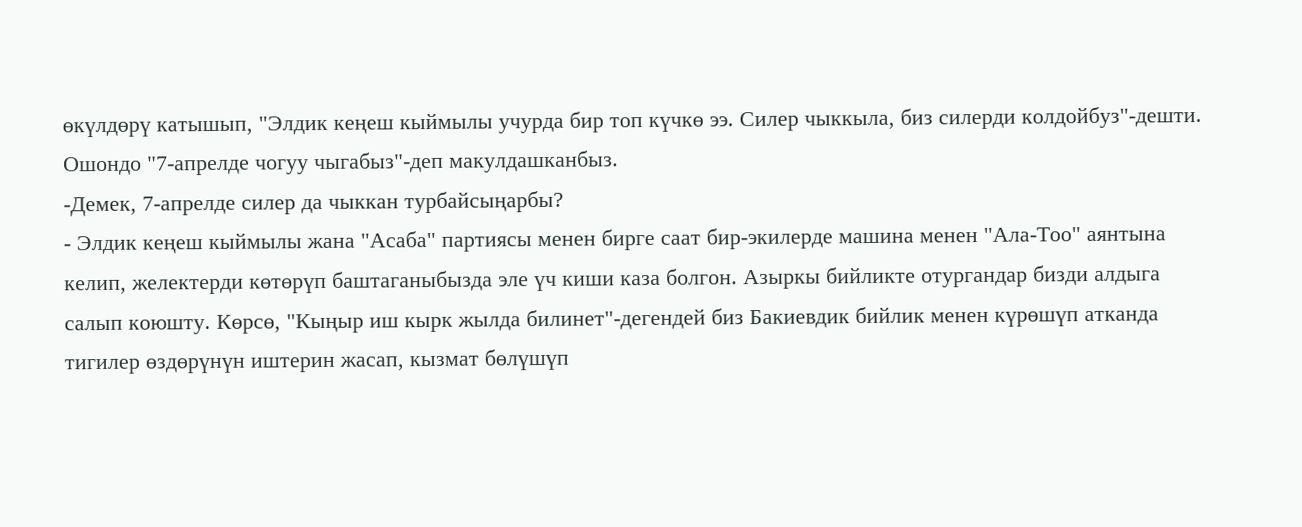өкүлдөрү катышып, "Элдик кеңеш кыймылы учурда бир топ күчкө ээ. Силер чыккыла, биз силерди колдойбуз"-дешти. Ошондо "7-апрелде чогуу чыгабыз"-деп макулдашканбыз.
-Демек, 7-апрелде силер да чыккан турбайсыңарбы?
- Элдик кеңеш кыймылы жана "Асаба" партиясы менен бирге саат бир-экилерде машина менен "Ала-Тоо" аянтына келип, желектерди көтөрүп баштаганыбызда эле үч киши каза болгон. Азыркы бийликте отургандар бизди алдыга салып коюшту. Көрсө, "Кыңыр иш кырк жылда билинет"-дегендей биз Бакиевдик бийлик менен күрөшүп атканда тигилер өздөрүнүн иштерин жасап, кызмат бөлүшүп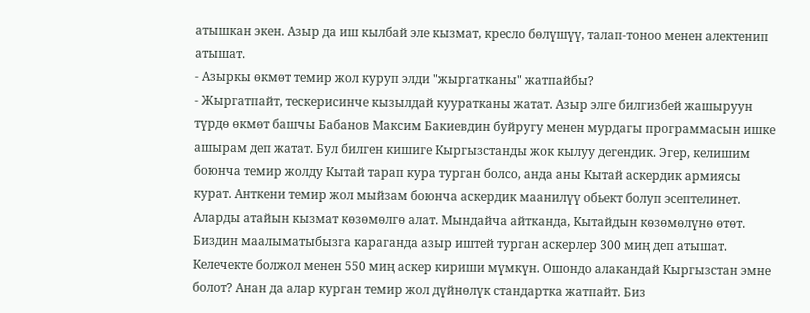атышкан экен. Азыр да иш кылбай эле кызмат, кресло бөлүшүү, талап-тоноо менен алектенип атышат.
- Азыркы өкмөт темир жол куруп элди "жыргатканы" жатпайбы?
- Жыргатпайт, тескерисинче кызылдай кууратканы жатат. Азыр элге билгизбей жашыруун түрдө өкмөт башчы Бабанов Максим Бакиевдин буйругу менен мурдагы программасын ишке ашырам деп жатат. Бул билген кишиге Кыргызстанды жок кылуу дегендик. Эгер, келишим боюнча темир жолду Кытай тарап кура турган болсо, анда аны Кытай аскердик армиясы курат. Анткени темир жол мыйзам боюнча аскердик маанилүү обьект болуп эсептелинет. Аларды атайын кызмат көзөмөлгө алат. Мындайча айтканда, Кытайдын көзөмөлүнө өтөт. Биздин маалыматыбызга караганда азыр иштей турган аскерлер 300 миң деп атышат. Келечекте болжол менен 550 миң аскер кириши мүмкүн. Ошондо алакандай Кыргызстан эмне болот? Анан да алар курган темир жол дүйнөлүк стандартка жатпайт. Биз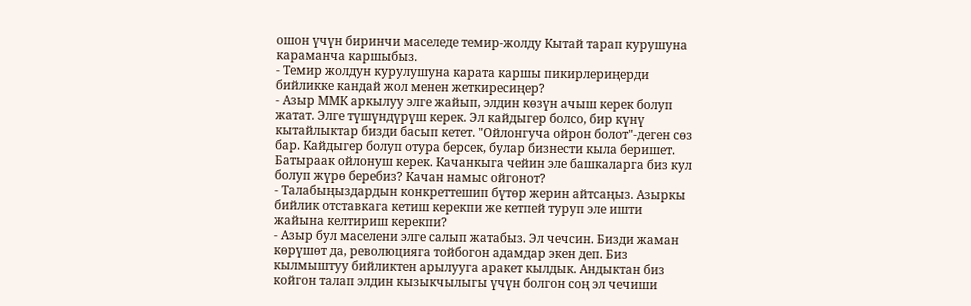ошон үчүн биринчи маселеде темир-жолду Кытай тарап курушуна караманча каршыбыз.
- Темир жолдун курулушуна карата каршы пикирлериңерди бийликке кандай жол менен жеткиресиңер?
- Азыр ММК аркылуу элге жайып, элдин көзүн ачыш керек болуп жатат. Элге түшүндүрүш керек. Эл кайдыгер болсо, бир күнү кытайлыктар бизди басып кетет. "Ойлонгуча ойрон болот"-деген сөз бар. Кайдыгер болуп отура берсек, булар бизнести кыла беришет. Батыраак ойлонуш керек. Качанкыга чейин эле башкаларга биз кул болуп жүрө беребиз? Качан намыс ойгонот?
- Талабыңыздардын конкреттешип бүтөр жерин айтсаңыз. Азыркы бийлик отставкага кетиш керекпи же кетпей туруп эле ишти жайына келтириш керекпи?
- Азыр бул маселени элге салып жатабыз. Эл чечсин. Бизди жаман көрүшөт да, революцияга тойбогон адамдар экен деп. Биз кылмыштуу бийликтен арылууга аракет кылдык. Андыктан биз койгон талап элдин кызыкчылыгы үчүн болгон соң эл чечиши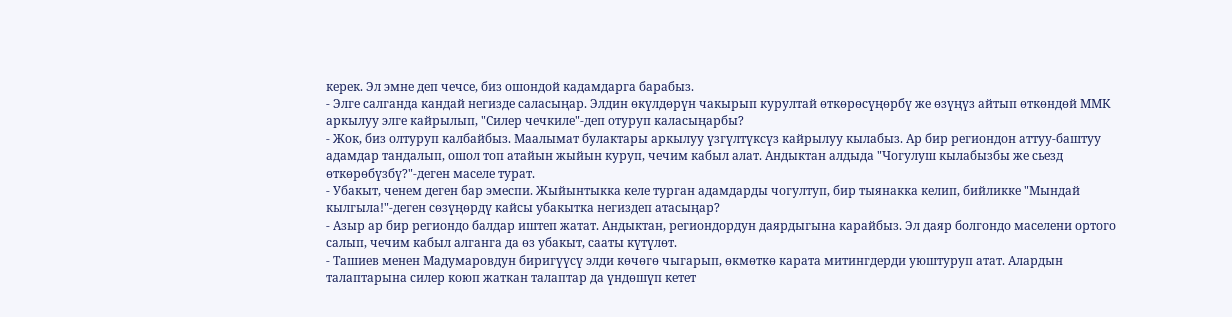керек. Эл эмне деп чечсе, биз ошондой кадамдарга барабыз.
- Элге салганда кандай негизде саласыңар. Элдин өкүлдөрүн чакырып курултай өткөрөсүңөрбү же өзүңүз айтып өткөндөй ММК аркылуу элге кайрылып, "Силер чечкиле"-деп отуруп каласыңарбы?
- Жок, биз олтуруп калбайбыз. Маалымат булактары аркылуу үзгүлтүксүз кайрылуу кылабыз. Ар бир региондон аттуу-баштуу адамдар тандалып, ошол топ атайын жыйын куруп, чечим кабыл алат. Андыктан алдыда "Чогулуш кылабызбы же сьезд өткөрөбүзбү?"-деген маселе турат.
- Убакыт, ченем деген бар эмеспи. Жыйынтыкка келе турган адамдарды чогултуп, бир тыянакка келип, бийликке "Мындай кылгыла!"-деген сөзүңөрдү кайсы убакытка негиздеп атасыңар?
- Азыр ар бир региондо балдар иштеп жатат. Андыктан, региондордун даярдыгына карайбыз. Эл даяр болгондо маселени ортого салып, чечим кабыл алганга да өз убакыт, сааты күтүлөт.
- Ташиев менен Мадумаровдун биригүүсү элди көчөгө чыгарып, өкмөткө карата митингдерди уюштуруп атат. Алардын талаптарына силер коюп жаткан талаптар да үндөшүп кетет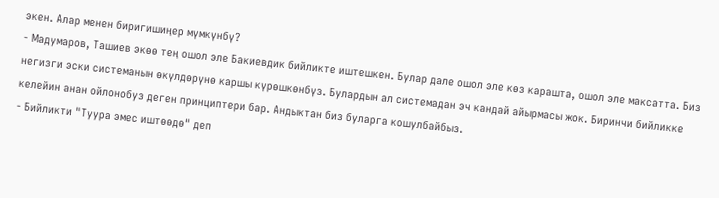экен. Алар менен биригишиңер мүмкүнбү?
- Мадумаров, Ташиев экөө тең ошол эле Бакиевдик бийликте иштешкен. Булар дале ошол эле көз карашта, ошол эле максатта. Биз негизги эски системанын өкүлдөрүнө каршы күрөшкөнбүз. Булардын ал системадан эч кандай айырмасы жок. Биринчи бийликке келейин анан ойлонобуз деген принциптери бар. Андыктан биз буларга кошулбайбыз.
- Бийликти "Туура эмес иштөөдө" деп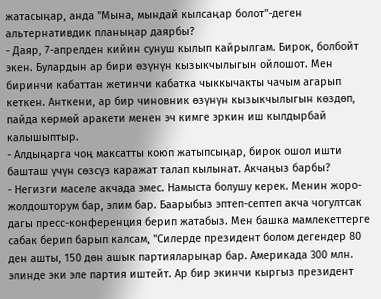жатасыңар, анда "Мына, мындай кылсаңар болот"-деген альтернативдик планыңар даярбы?
- Даяр, 7-апрелден кийин сунуш кылып кайрылгам. Бирок, болбойт экен. Булардын ар бири өзүнүн кызыкчылыгын ойлошот. Мен биринчи кабаттан жетинчи кабатка чыккычакты чачым агарып кеткен. Анткени, ар бир чиновник өзүнүн кызыкчылыгын көздөп, пайда көрмөй аракети менен эч кимге эркин иш кылдырбай калышыптыр.
- Алдыңарга чоң максатты коюп жатыпсыңар, бирок ошол ишти башташ үчүн сөзсүз каражат талап кылынат. Акчаңыз барбы?
- Негизги маселе акчада эмес. Намыста болушу керек. Менин жоро-жолдошторум бар, элим бар. Баарыбыз эптеп-септеп акча чогултсак дагы пресс-конференция берип жатабыз. Мен башка мамлекеттерге сабак берип барып калсам, "Силерде президент болом дегендер 80 ден ашты, 150 дөн ашык партияларыңар бар. Америкада 300 млн. элинде эки эле партия иштейт. Ар бир экинчи кыргыз президент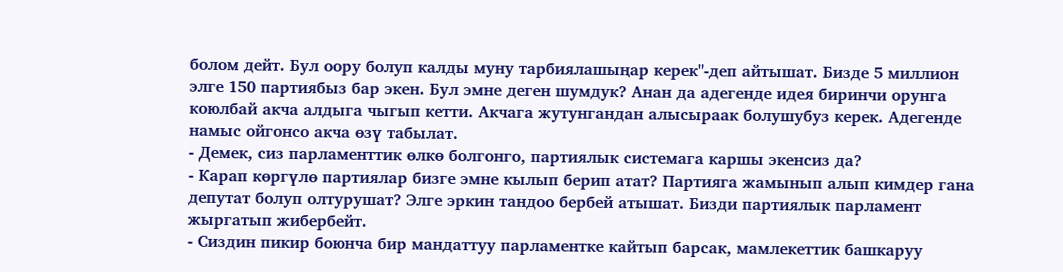болом дейт. Бул оору болуп калды муну тарбиялашыңар керек"-деп айтышат. Бизде 5 миллион элге 150 партиябыз бар экен. Бул эмне деген шумдук? Анан да адегенде идея биринчи орунга коюлбай акча алдыга чыгып кетти. Акчага жутунгандан алысыраак болушубуз керек. Адегенде намыс ойгонсо акча өзү табылат.
- Демек, сиз парламенттик өлкө болгонго, партиялык системага каршы экенсиз да?
- Карап көргүлө партиялар бизге эмне кылып берип атат? Партияга жамынып алып кимдер гана депутат болуп олтурушат? Элге эркин тандоо бербей атышат. Бизди партиялык парламент жыргатып жибербейт.
- Сиздин пикир боюнча бир мандаттуу парламентке кайтып барсак, мамлекеттик башкаруу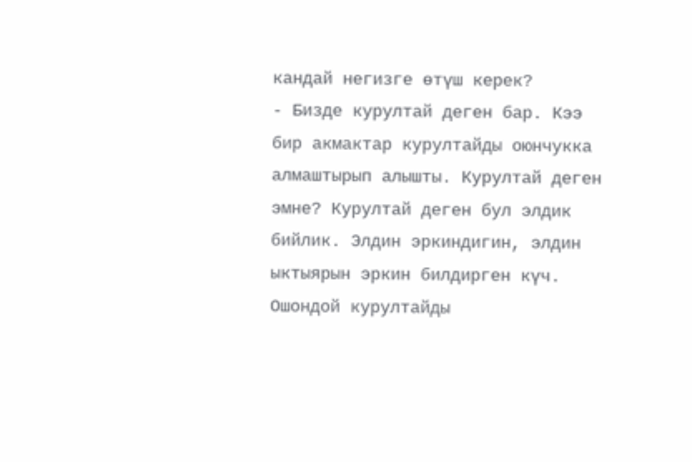кандай негизге өтүш керек?
- Бизде курултай деген бар. Кээ бир акмактар курултайды оюнчукка алмаштырып алышты. Курултай деген эмне? Курултай деген бул элдик бийлик. Элдин эркиндигин, элдин ыктыярын эркин билдирген күч. Ошондой курултайды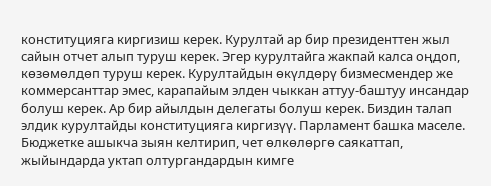конституцияга киргизиш керек. Курултай ар бир президенттен жыл сайын отчет алып туруш керек. Эгер курултайга жакпай калса оңдоп, көзөмөлдөп туруш керек. Курултайдын өкүлдөрү бизмесмендер же коммерсанттар эмес, карапайым элден чыккан аттуу-баштуу инсандар болуш керек. Ар бир айылдын делегаты болуш керек. Биздин талап элдик курултайды конституцияга киргизүү. Парламент башка маселе. Бюджетке ашыкча зыян келтирип, чет өлкөлөргө саякаттап, жыйындарда уктап олтургандардын кимге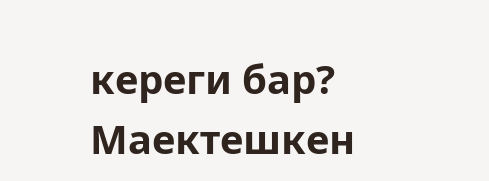кереги бар?
Маектешкен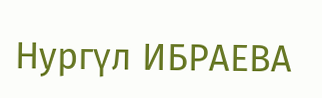Нургүл ИБРАЕВА